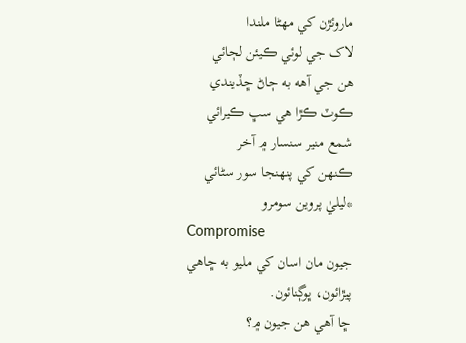ماروئڙن کي مهڻا ملندا
لاک جي لوئي ڪيئن لڄائي
هن جي آهه به ڄاڻ ڇڏيندي
ڪوٽ ڪڙا هي سڀ ڪيرائي
شمع منير سنسار ۾ آخر
ڪنهن کي پنهنجا سور سڻائي
*ليليٰ پروين سومرو
Compromise
جيون مان اسان کي مليو به ڇاهي
پيڙائون، ڀوڳنائون.
ڇا آهي هن جيون ۾؟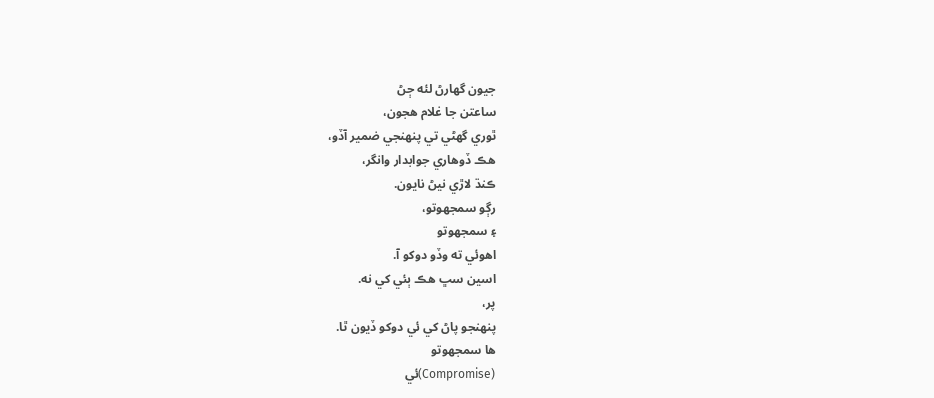جيون گهارڻ لئه ڄڻ
ساعتن جا غلام هجون،
ٿوري گهڻي تي پنهنجي ضمير آڏو،
هڪ ڏوهاري جوابدار وانگر،
ڪنڌ لاڙي نيڻ نايون.
رڳو سمجهوتو،
۽ سمجهوتو
اهوئي ته وڏو دوکو آ.
اسين سڀ هڪ ٻئي کي نه.
پر،
پنهنجو پاڻ کي ئي دوکو ڏيون ٿا.
ها سمجهوتو
(Compromise)ئي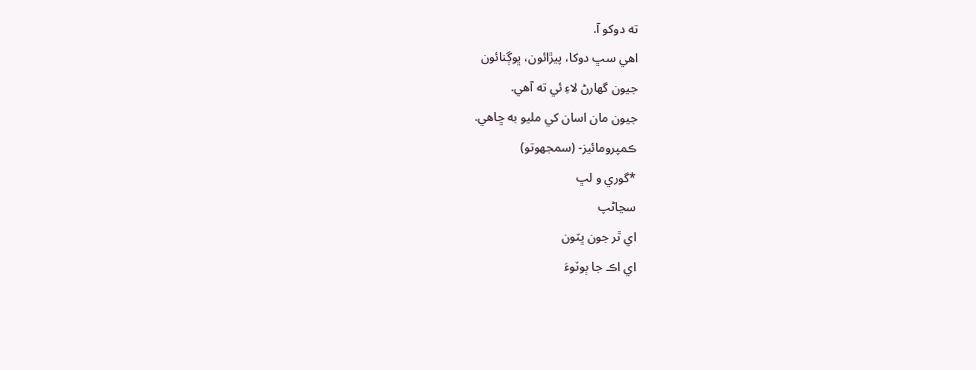ته دوکو آ.
اهي سڀ دوکا، پيڙائون، ڀوڳنائون
جيون گهارڻ لاءِ ئي ته آهي.
جيون مان اسان کي مليو به ڇاهي.
ڪمپرومائيز- (سمجهوتو)
*گوري و لڀ
سڃاڻپ
اي ٿر جون ڀٽون
اي اڪ جا ٻوٽوءَ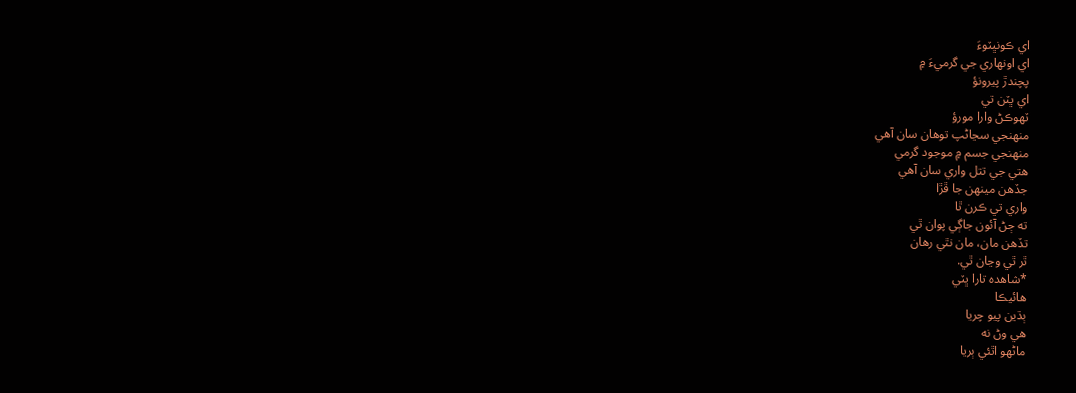اي ڪونڀٽوءَ
اي اونهاري جي گرميءَ ۾
پچندڙ پيرونؤ
اي ڀٽن تي
ٽهوڪڻ وارا مورؤ
منهنجي سڃاڻپ توهان سان آهي
منهنجي جسم ۾ موجود گرمي
هتي جي تتل واري سان آهي
جڏهن مينهن جا ڦڙا
واري تي ڪرن ٿا
ته ڄڻ آئون جاڳي پوان ٿي
تڏهن مان، مان نٿي رهان
ٿر ٿي وڃان ٿي.
*شاهده تارا ڀٽي
هائيڪا
ٻڌين پيو چريا
هي وڻ نه
ماڻهو اٿئي ٻريا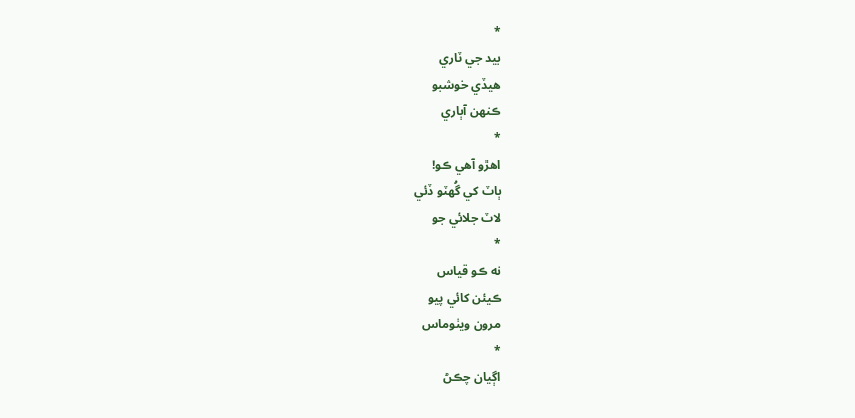*
بيد جي ٽاري
هيڏي خوشبو
ڪنهن آٻاري
*
اهڙو آهي ڪو!
ٻاٽ کي گُهٽو ڏئي
لاٽ جلائي جو
*
نه ڪو قياس
ڪيئن کائي پيو
مرون ويٺوماس
*
اڳيان چڪڻ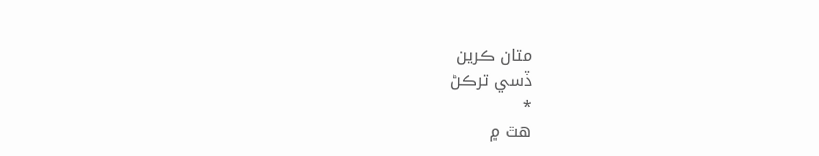متان ڪرين
ڏسي ترڪڻ
*
هٿ ۾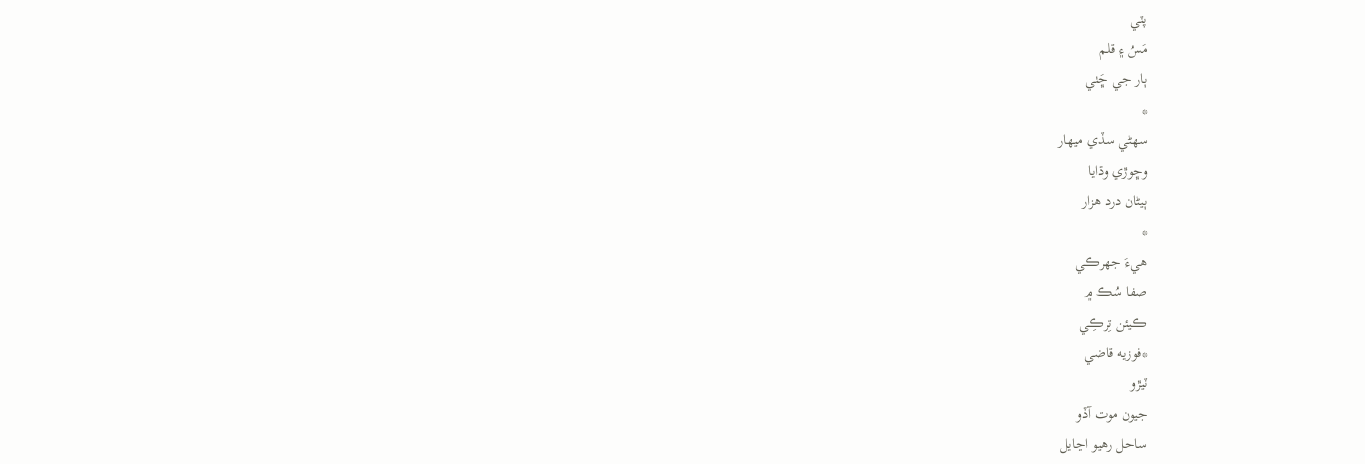پٽي
مَسُ ۽ قلم
ٻار جي ڇَٺي
*
سهڻي سڏي ميهار
وڇوڙي وڌايا
ٻيڻان درد هزار
*
هيءَ جهرڪي
صفا سُڪ ۾
ڪيئن تِرڪِي
*فوزيه قاضي
ٽيڙو
جيون موت آڏو
ساحل رهيو اڃايل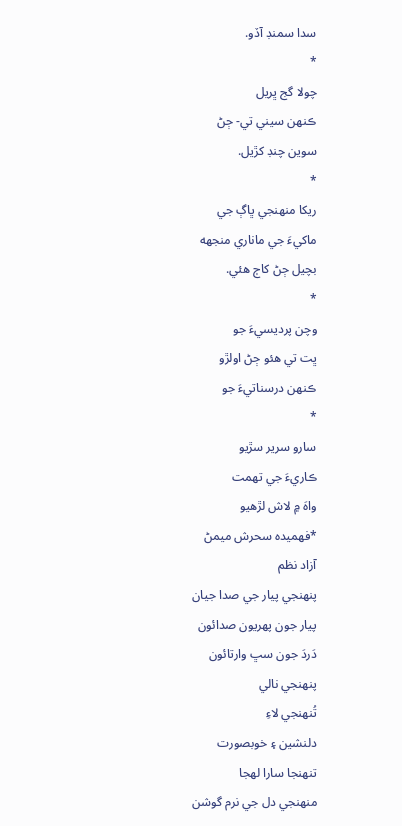سدا سمنڊ آڏو.
*
چولا گج ڀريل
ڪنهن سيني تي- ڄڻ
سوين چنڊ کڙيل.
*
ريکا منهنجي ڀاڳ جي
ماکيءَ جي ماناري منجهه
بچيل ڄڻ کاڄ هئي.
*
وچن پرديسيءَ جو
ڀت تي هئو ڄڻ اولڙو
ڪنهن درسناتيءَ جو
*
سارو سرير سڙيو
ڪاريءَ جي تهمت
واهَ ۾ لاش لڙهيو
*فهميده سحرش ميمڻ
آزاد نظم
پنهنجي پيار جي صدا جيان
پيار جون پهريون صدائون
دَردَ جون سڀ وارتائون
پنهنجي نالي
تُنهنجي لاءِ
دلنشين ۽ خوبصورت
تنهنجا سارا لهجا
منهنجي دل جي نرم گوشن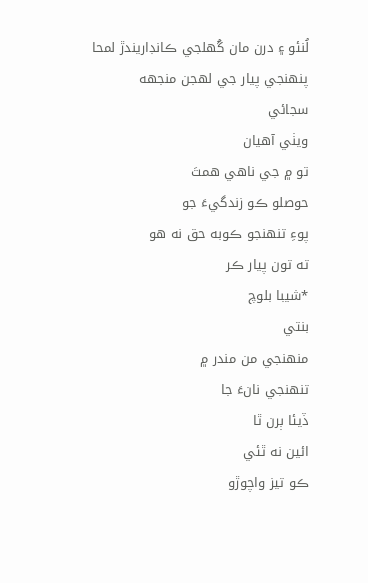لُنئو ۽ درن مان گُهلجي ڪانڊاريندڙ لمحا
پنهنجي پيار جي لهجن منجهه
سجائي
ويٺي آهيان
تو ۾ جي ناهي همتَ
حوصلو ڪو زندگيءَ جو
پوءِ تنهنجو ڪوبه حق نه هو
ته تون پيار ڪر
*شيبا بلوچ
بنتي
منهنجي من مندر ۾
تنهنجي نانءَ جا
ڏيئا ٻرن ٿا
ائين نه ٿئي
ڪو تيز واچوڙو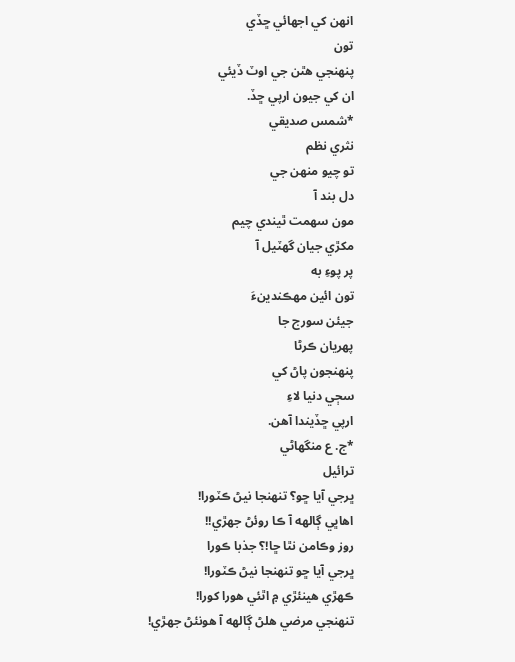انهن کي اجهائي ڇڏي
تون
پنهنجي هٿن جي اوٽ ڏيئي
ان کي جيون ارپي ڇڏ.
*شمس صديقي
نثري نظم
تو چيو منهن جي
دل بند آ
مون سهمت ٿيندي چيم
مکڙي جيان گهٽيل آ
پر پوءِ به
تون ائين مهڪندينءَ
جيئن سورج جا
پهريان ڪرڻا
پنهنجون پاڻ کي
سڄي دنيا لاءِ
ارپي ڇڏيندا آهن.
*ج. ع منگهاڻي
ترائيل
ڀرجي آيا ڇو؟ تنهنجا نيڻ ڪٽورا!
اهاڀي ڳالهه آ ڪا روئڻ جهڙي!!
روز وڪامن نٿا ڇا!؟ جذبا ڪورا
ڀرجي آيا ڇو تنهنجا نيڻ ڪٽورا!
ڪهڙي هينئڙي ۾ اٿئي هورا کورا!
تنهنجي مرضي هلڻ ڳالهه آ هونئڻ جهڙي!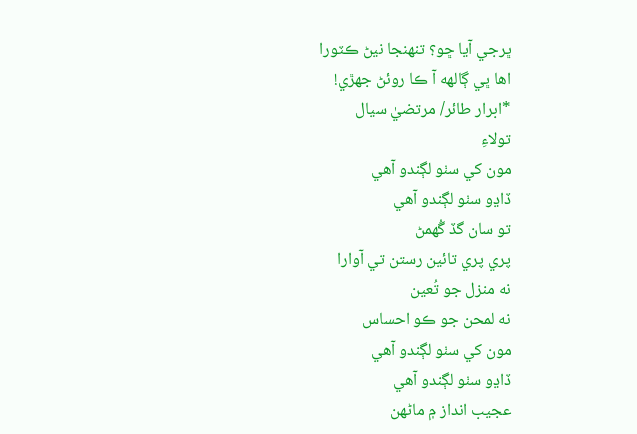ڀرجي آيا ڇو؟ تنهنجا نيڻ ڪٽورا
اها ڀي ڳالهه آ ڪا روئڻ جهڙي!
*ابرار طائر/ مرتضيٰ سيال
تولاءِ
مون کي سٺو لڳندو آهي
ڏاڍو سٺو لڳندو آهي
تو سان گڏ گُهمڻ
پري پري تائين رستن تي آوارا
نه منزل جو تُعين
نه لمحن جو ڪو احساس
مون کي سٺو لڳندو آهي
ڏاڍو سٺو لڳندو آهي
عجيب انداز ۾ ماڻهن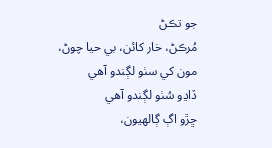جو تڪڻ
مُرڪڻ، خار کائن، بي حيا چوڻ،
مون کي سٺو لڳندو آهي
ڏاڍو سُٺو لڳندو آهي
ڇڙو اڳ ڳالهيون،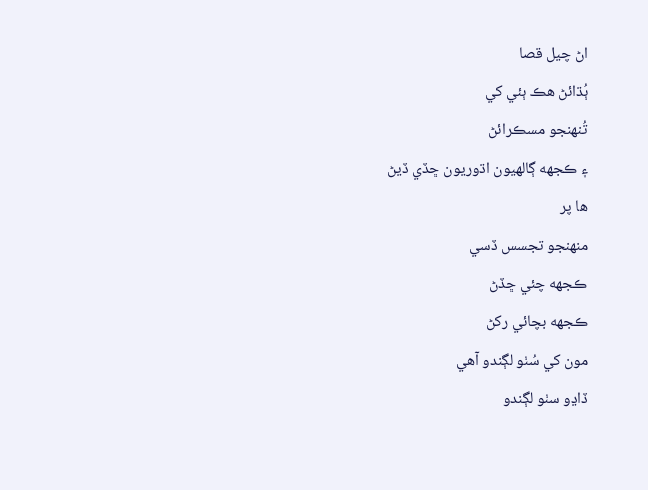اڻ چيل قصا
ٻُڌائڻ هڪ ٻئي کي
تُنهنجو مسڪرائڻ
۽ ڪجهه ڳالهيون اڌوريون ڇڏي ڏيڻ
ها پر
منهنجو تجسس ڏسي
ڪجهه چئي ڇڏڻ
ڪجهه بچائي رکڻ
مون کي سُٺو لڳندو آهي
ڏاڍو سٺو لڳندو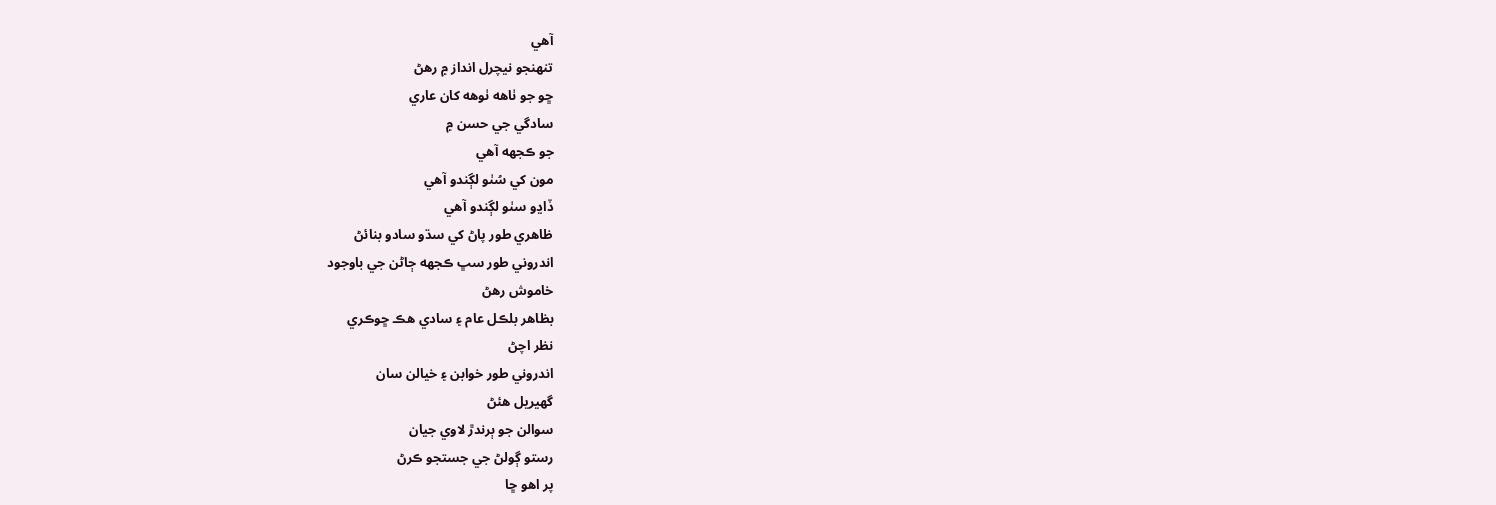آهي
تنهنجو نيچرل انداز ۾ رهڻ
ڇو جو ٺاهه ٺوهه کان عاري
سادگي جي حسن ۾
جو ڪجهه آهي
مون کي سُٺو لڳندو آهي
ڏاڍو سٺو لڳندو آهي
ظاهري طور پاڻ کي سڌو سادو بنائڻ
اندروني طور سڀ ڪجهه ڄاڻن جي باوجود
خاموش رهڻ
بظاهر بلڪل عام ۽ سادي هڪ ڇوڪري
نظر اچڻ
اندروني طور خوابن ۽ خيالن سان
گهيريل هئڻ
سوالن جو ٻرندڙ لاوي جيان
رستو ڳولڻ جي جستجو ڪرڻ
پر اهو ڇا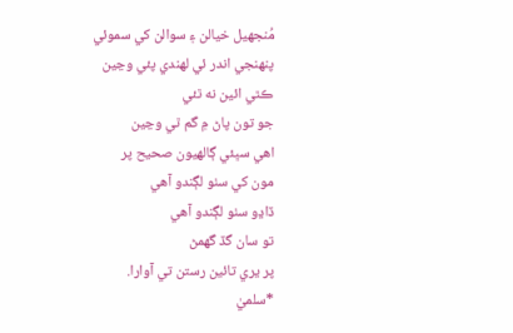مُنجهيل خيالن ۽ سوالن کي سموئي
پنهنجي اندر ئي لهندي پئي وڃين
ڪٿي ائين نه ٿئي
جو تون پاڻ ۾ گم ٿي وڃين
اهي سڀئي ڳالهيون صحيح پر
مون کي سٺو لڳندو آهي
ڏاڍو سٺو لڳندو آهي
تو سان گڏ گهمڻ
پر يري تائين رستن تي آوارا.
*سلميٰ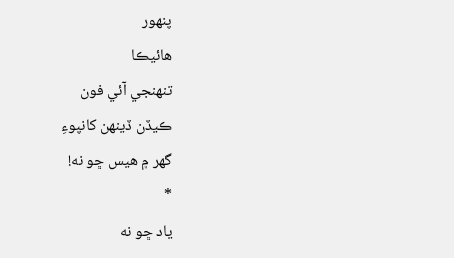پنهور
هائيڪا
تنهنجي آئي فون
ڪيڏن ڏينهن کانپوءِ
گهر ۾ هيس ڇو نه!
*
ياد ڇو نه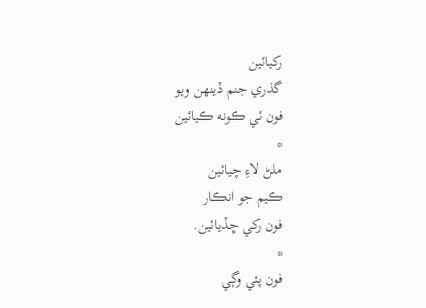رکيائين
گذري جنم ڏينهن ويو
فون ئي ڪونه ڪيائين
*
ملڻ لاءِ چيائين
ڪيم جو انڪار
فون رکي ڇڏيائين.
*
فون پئي وڳي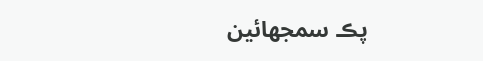پڪ سمجهائين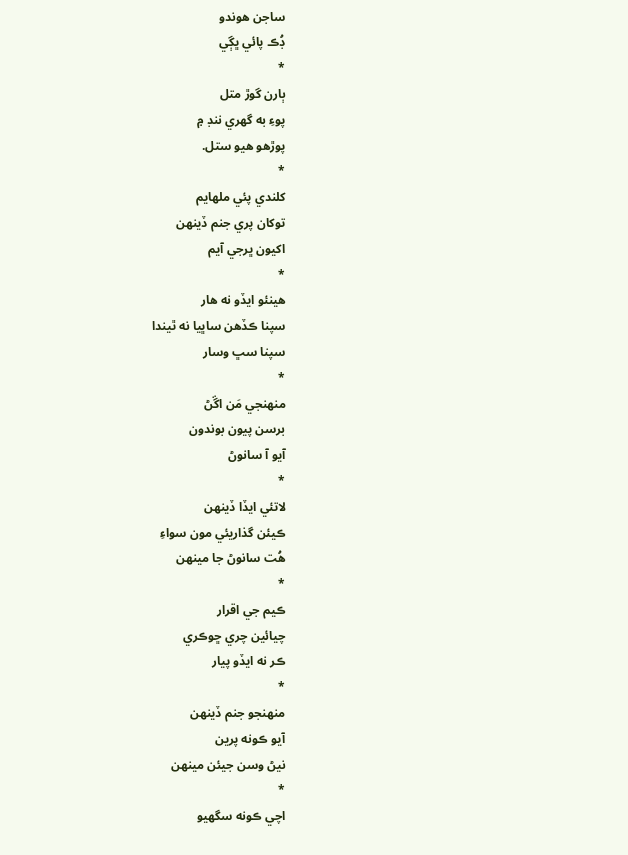ساجن هوندو
ڊُڪ پائي ڀڳي
*
ٻارن گوڙ متل
پوءِ به گهري ننڊ ۾
پوڙهو هيو ستل.
*
کلندي پئي ملهايم
توکان پري جنم ڏينهن
اکيون ڀرجي آيم
*
هينئو ايڏو نه هار
سپنا ڪڏهن ساڀيا نه ٿيندا
سپنا سڀ وسار
*
منهنجي مَن اڱڻ
برسن پيون بوندون
آيو آ سانوڻ
*
لاتئي ايڏا ڏينهن
ڪيئن گذاريئي مون سواءِ
هُت سانوڻ جا مينهن
*
ڪيم جي اقرار
چيائين چري ڇوڪري
ڪر نه ايڏو پيار
*
منهنجو جنم ڏينهن
آيو ڪونه پرين
نيڻ وسن جيئن مينهن
*
اچي ڪونه سگهيو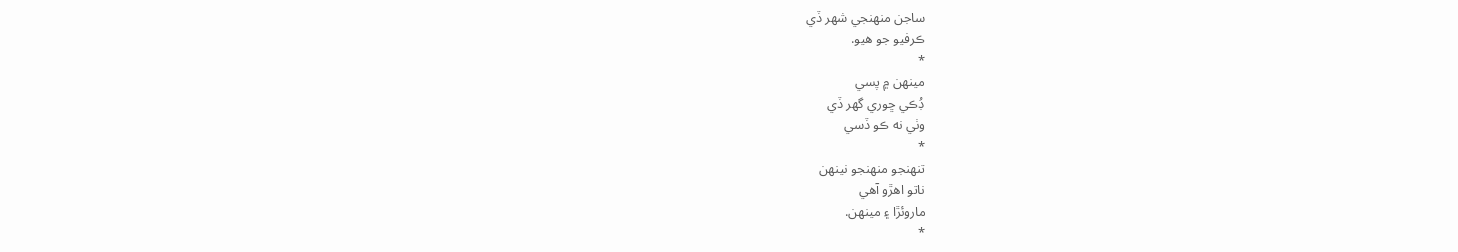ساجن منهنجي شهر ڏي
ڪرفيو جو هيو.
*
مينهن ۾ پسي
ڊُڪي ڇوري گهر ڏي
وٺي نه ڪو ڏسي
*
تنهنجو منهنجو نينهن
ناتو اهڙو آهي
ماروئڙا ۽ مينهن.
*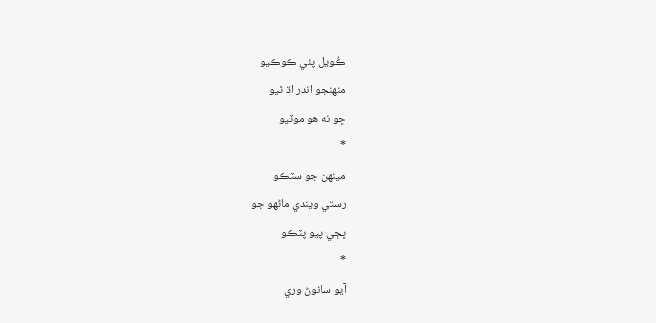ڪُويل پئي ڪوڪيو
منهنجو اندر اڌ ٿيو
ڇو نه هو موٽيو
*
مينهن جو سٽڪو
رستي ويندي ماڻهو جو
ڀڄي پيو پٽڪو
*
آيو سانوڻ وري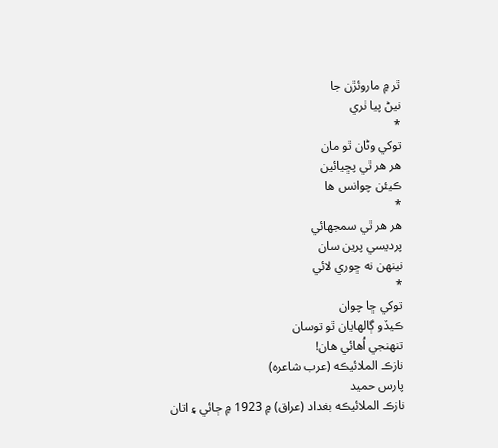ٿر ۾ ماروئڙن جا
نيڻ پيا ٺري
*
توکي وڻان ٿو مان
هر هر ٿي پڇيائين
ڪيئن چوانس ها
*
هر هر ٿي سمجهائي
پرديسي پرين سان
نينهن نه ڇوري لائي
*
توکي ڇا چوان
ڪيڏو ڳالهايان ٿو توسان
تنهنجي اُهائي هان!
نازڪ الملائيڪه (عرب شاعره)
پارس حميد
نازڪ الملائيڪه بغداد (عراق) ۾ 1923 ۾ ڄائي ۽ اتان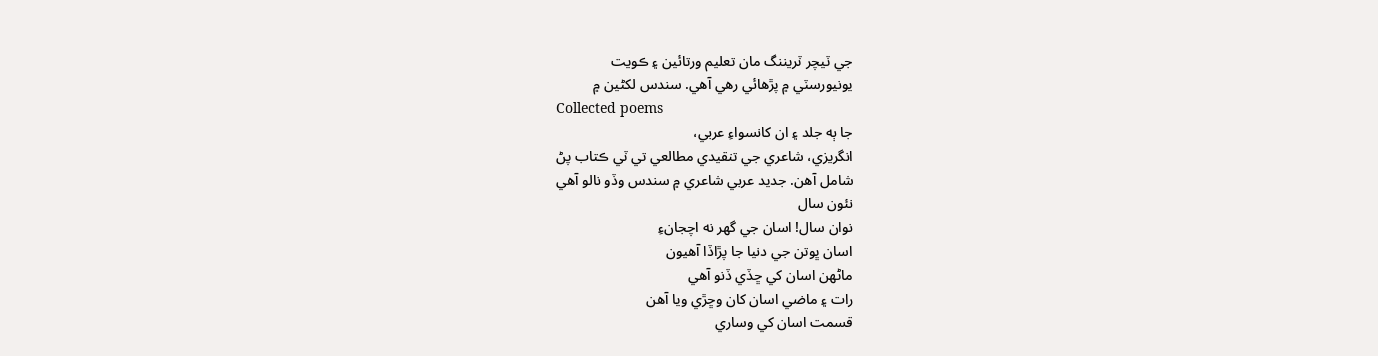جي ٽيچر ٽريننگ مان تعليم ورتائين ۽ ڪويت
يونيورسٽي ۾ پڙهائي رهي آهي. سندس لکڻين ۾
Collected poems
جا ٻه جلد ۽ ان کانسواءِ عربي،
انگريزي، شاعري جي تنقيدي مطالعي تي ٽي ڪتاب پڻ
شامل آهن. جديد عربي شاعري ۾ سندس وڏو نالو آهي
نئون سال
نوان سال! اسان جي گهر نه اچجانءِ
اسان ڀوتن جي دنيا جا پڙاڏا آهيون
ماڻهن اسان کي ڇڏي ڏنو آهي
رات ۽ ماضي اسان کان وڇڙي ويا آهن
قسمت اسان کي وساري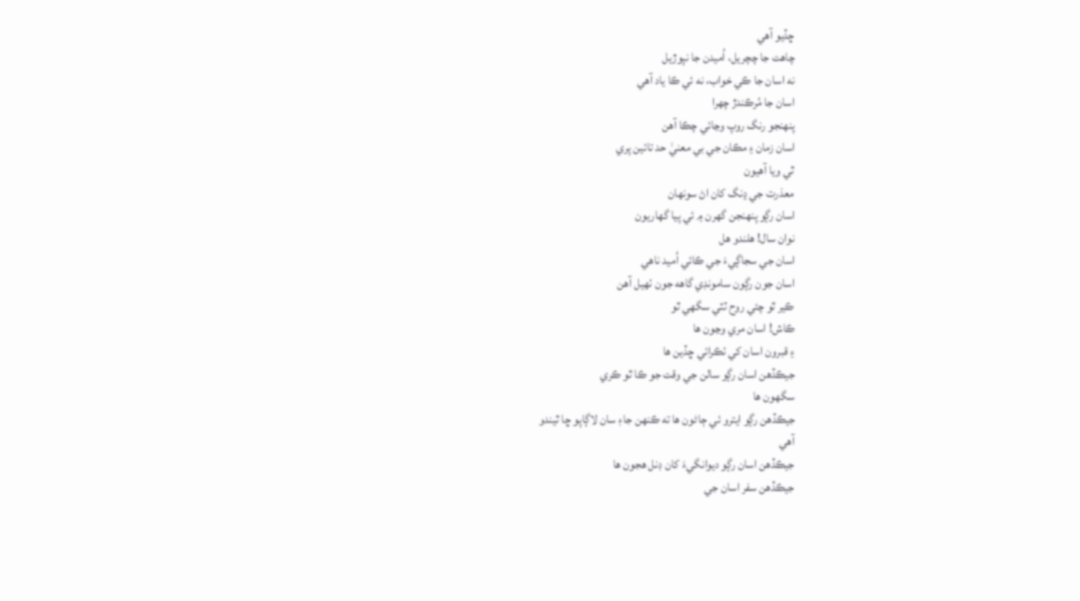ڇڏيو آهي
چاهت جا چچريل، اُميدن جا نپوڙيل
نه اسان جا ڪي خواب، نه ئي ڪا ياد آهي
اسان جا مُرڪندڙ چهرا
پنهنجو رنگ روپ وڃائي چڪا آهن
اسان زمان ۽ مڪان جي بي معنيٰ حد تائين پري
ٿي ويا آهيون
معذرت جي ڍنگ کان اڻ سونهان
اسان رڳو پنهنجن گهرن ۾ ئي پيا گهاريون
نوان سال! هلندو هل
اسان جي سجاڳيءَ جي ڪائي اُميد ناهي
اسان جون رڳون سامونڊي گاهه جون ٺهيل آهن
ڪير ٿو چئي روح ٽٽي سگهي ٿو
ڪاش! اسان مري وڃون ها
۽ قبرون اسان کي ٺڪرائي ڇڏين ها
جيڪڏهن اسان رڳو سالن جي وقت جو ڪا ٿو ڪري
سگهون ها
جيڪڏهن رڳو ايترو ئي ڄاڻون ها ته ڪنهن جاءِ سان لاڳاپو ڇا ٿيندو
آهي
جيڪڏهن اسان رڳو ديوانگيءَ کان ڊنل هجون ها
جيڪڏهن سفر اسان جي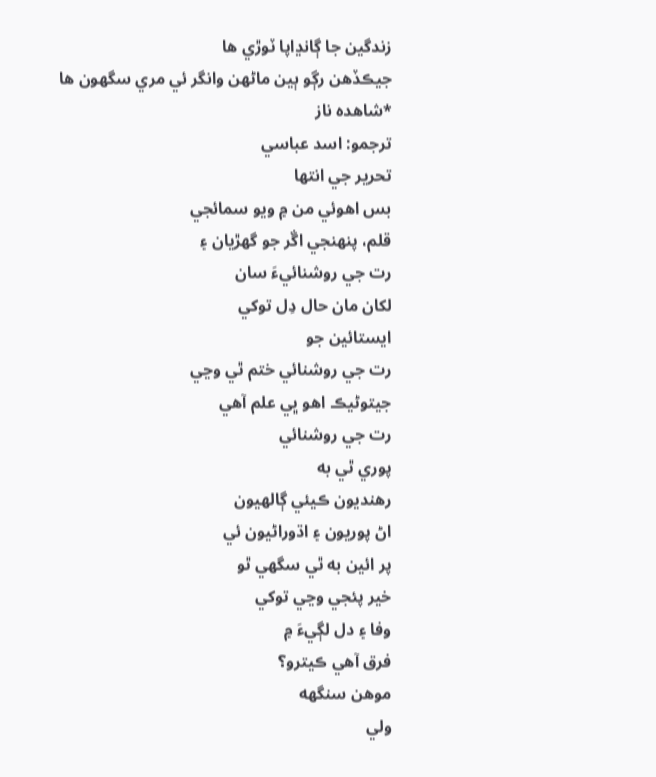زندگين جا ڳانڍاپا ٽوڙي ها
جيڪڏهن رڳو ٻين ماڻهن وانگر ئي مري سگهون ها
*شاهده ناز
ترجمو: اسد عباسي
تحرير جي انتها
بس اهوئي من ۾ ويو سمائجي
قلم، پنهنجي اڱر جو گهڙيان ۽
رت جي روشنائيءَ سان
لکان مان حال دِل توکي
ايستائين جو
رت جي روشنائي ختم ٿي وڃي
جيتوڻيڪ اهو ڀي علم آهي
رت جي روشنائي
پوري ٿي به
رهنديون ڪيئي ڳالهيون
اڻ پوريون ۽ اڌوراڻيون ئي
پر ائين به ٿي سگهي ٿو
خير پئجي وڃي توکي
وفا ۽ دل لڳيءَ ۾
فرق آهي ڪيترو؟
موهن سنگهه
ولي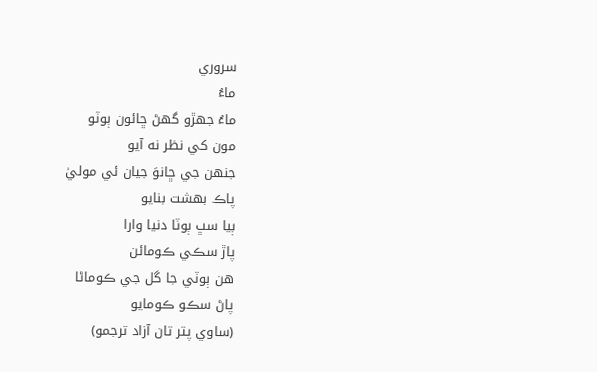سروري
ماءُ
ماءُ جهڙو گهڻ ڇائون ٻوٽو
مون کي نظر نه آيو
جنهن جي ڇانوَ جيان ئي موليٰ
پاڪ بهشت بنايو
ٻيا سڀ ٻوٽا دنيا وارا
پاڙ سڪي ڪومائن
هن ٻوٽي جا گل جي ڪوماڻا
پاڻ سڪو ڪومايو
(ساوي پتر تان آزاد ترجمو)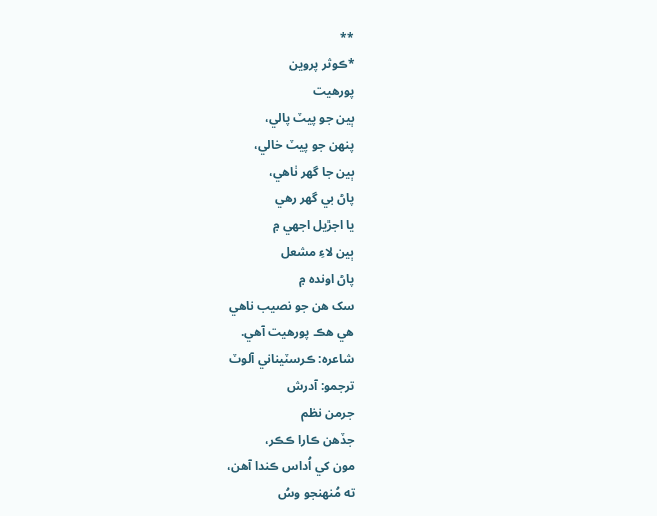**
*ڪوثر پروين
پورهيت
ٻين جو پيٽ پالي،
پنهن جو پيٽ خالي،
ٻين جا گهر ٺاهي،
پاڻ بي گهر رهي
يا اجڙيل اجهي ۾
ٻين لاءِ مشعل
پاڻ اونده ۾
سک هن جو نصيب ناهي
هي هڪ پورهيت آهي.
شاعره: ڪرسٽيناني آلوٽ
ترجمو: آدرش
جرمن نظم
جڏهن ڪارا ڪڪر،
مون کي اُداس ڪندا آهن،
ته مُنهنجو وسُ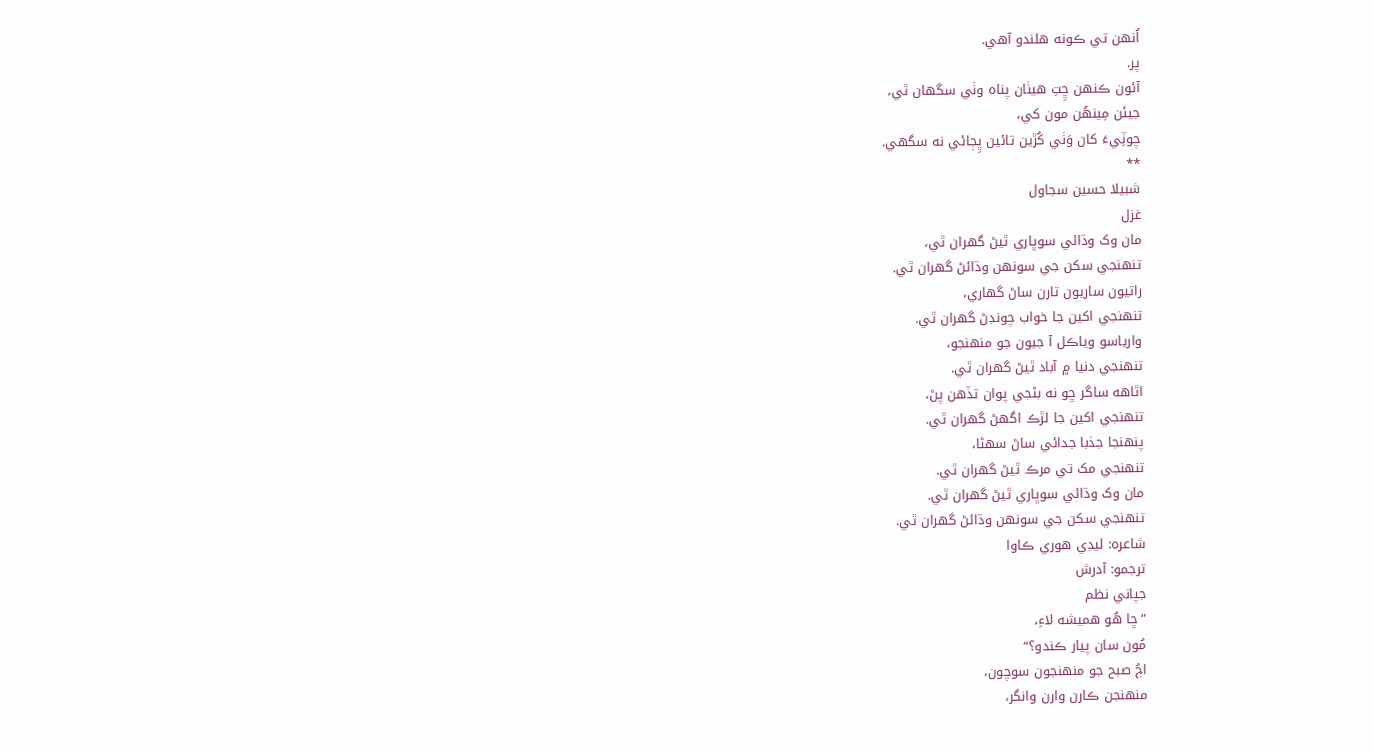اُنهن تي ڪونه هلندو آهي.
پر.
آئون ڪنهن ڇِتِ هيٺان پناه وٺي سگهان ٿي،
جيئن مِينهُن مون کي،
چوٽِيءَ کان وَٺي کُڙين تائين ڀِڄائي نه سگهي.
**
شبيلا حسين سجاول
غزل
مان وک وڌائي سوڀاري ٿيڻ گهران ٿي،
تنهنجي سکن جي سونهن وڌائڻ گهران ٿي.
راتيون ساريون تارن ساڻ گهاري،
تنهنجي اکين جا خواب چونڊڻ گهران ٿي.
وارياسو وياڪل آ جيون جو منهنجو،
تنهنجي دنيا ۾ آباد ٿيڻ گهران ٿي.
اٿاهه ساگر ڇو نه بڻجي پوان تڏهن پڻ،
تنهنجي اکين جا لڙڪ اگهڻ گهران ٿي.
پنهنجا جذبا جدائي ساڻ سهڻا،
تنهنجي مک تي مرڪ ٿيڻ گهران ٿي.
مان وک وڌائي سوڀاري ٿيڻ گهران ٿي.
تنهنجي سکن جي سونهن وڌائڻ گهران ٿي.
شاعره: ليڊي هوري ڪاوا
ترجمو: آدرش
جپاني نظم
”ڇا هُو هميشه لاءِ،
مُون سان پيار ڪندو؟“
اڄُ صبح جو منهنجون سوچون،
منهنجن ڪارن وارن وانگر،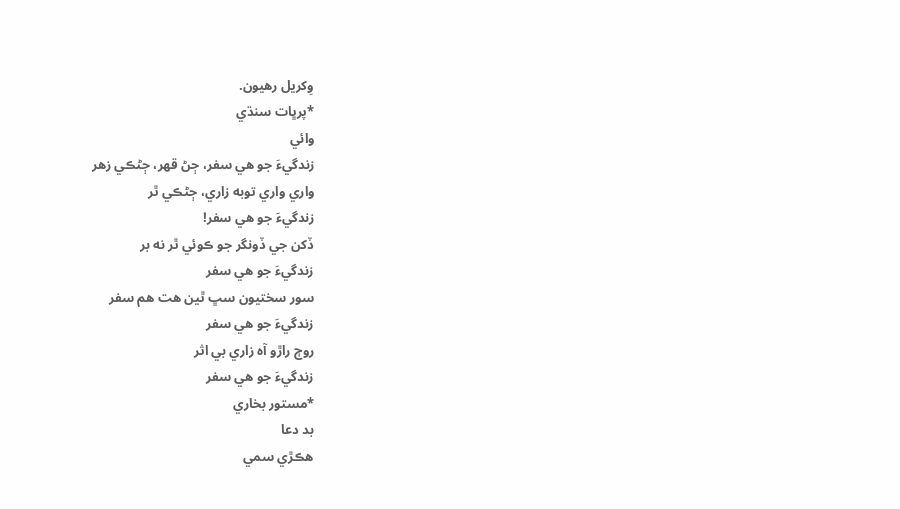وِکريل رهيون.
*پرڀات سنڌي
وائي
زندگيءَ جو هي سفر، ڄڻ قهر، ڄڻڪي زهر
واري واري توبه زاري، ڄڻڪي ٿر
زندگيءَ جو هي سفر!
ڏکن جي ڏونگر جو ڪوئي ٿر نه بر
زندگيءَ جو هي سفر
سور سختيون سڀ ٿين هت هم سفر
زندگيءَ جو هي سفر
روڄ راڙو آه زاري بي اثر
زندگيءَ جو هي سفر
*مستور بخاري
بد دعا
هڪڙي سمي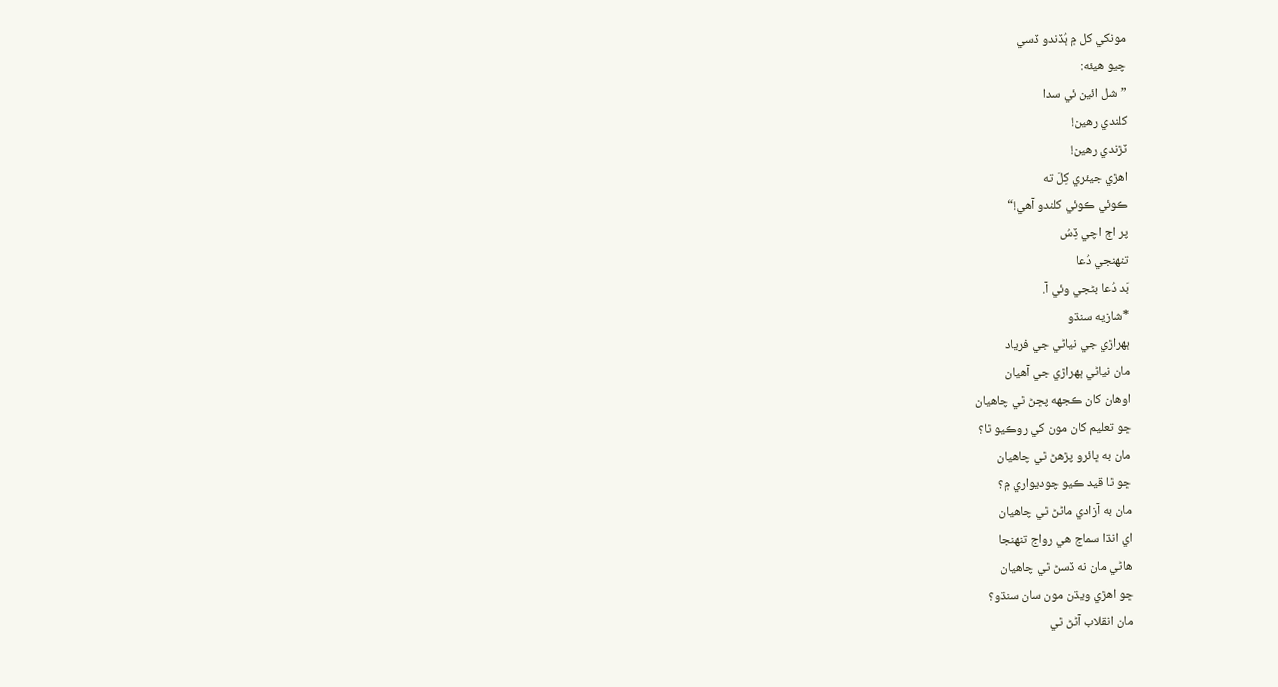مونکي کل ۾ ٻُڏندو ڏسي
چيو هيئه:
”شل ائين ئي سدا
کلندي رهين!
ٽڙندي رهين!
اهڙي جيئري کِلَ ته
ڪوئي ڪوئي کلندو آهي!“
پر اڄ اچي ڏِسُ
تنهنجي دُعا
بَد دُعا بڻجي وئي آ.
*شازيه سنڌو
ٻهراڙي جي نياڻي جي فرياد
مان نياڻي ٻهراڙي جي آهيان
اوهان کان ڪجهه پڇڻ ٿي چاهيان
ڇو تعليم کان مون کي روڪيو ٿا؟
مان به ڀائرو پڙهڻ ٿي چاهيان
ڇو ٿا قيد ڪيو چوديواري ۾؟
مان به آزادي ماڻڻ ٿي چاهيان
اي انڌا سماج هي رواج تنهنجا
هاڻي مان نه ڏسڻ ٿي چاهيان
ڇو اهڙي ويڌن مون سان سنڌو؟
مان انقلاب آڻڻ ٿي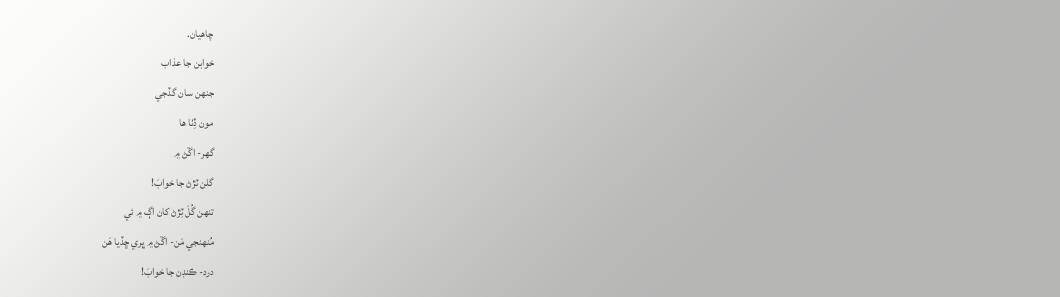چاهيان.
خوابن جا عذاب
جنهن سان گڏجي
مون ڏِٺا ها
گهر- اڱڻ ۾
گلن ٽڙڻ جا خوابَ!
تنهن گُلَ ٽِڙڻ کان اڳ ۾ ئي
مُنهنجي مَن- اڱڻ ۾ ڀري ڇڏيا هَن
درد- ڪنڊن جا خوابَ!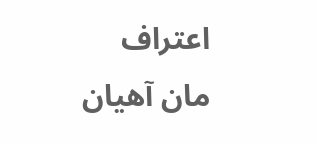اعتراف
مان آهيان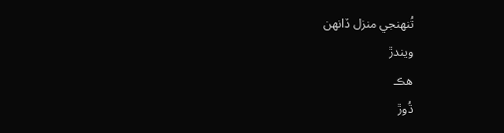تُنهنجي منزل ڏانهن
ويندڙ
هڪ
ڌُوڙ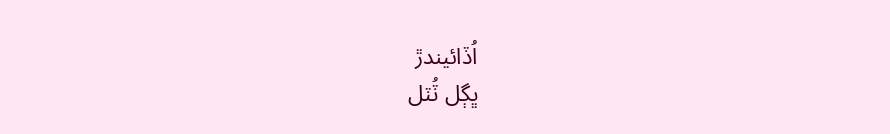اُڏائيندڙ
ڀڳل ٽُٽل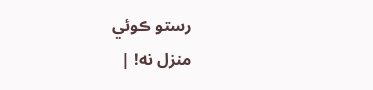رستو ڪوئي
منزل نه! |